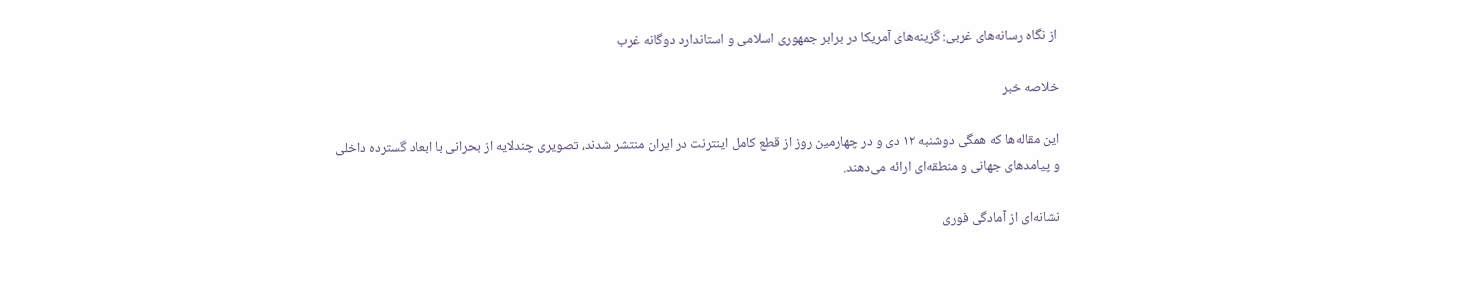از نگاه رسانه‌های غربی: گزینه‌های آمریکا در برابر جمهوری اسلامی و استاندارد دوگانه غرب

خلاصه خبر

این مقاله‌ها که همگی دوشنبه ۱۲ دی و در چهارمین روز از قطع کامل اینترنت در ایران منتشر شدند، تصویری چندلایه از بحرانی با ابعاد گسترده داخلی و پیامدهای جهانی و منطقه‌ای ارائه می‌دهند.

نشانه‌ای از آمادگی فوری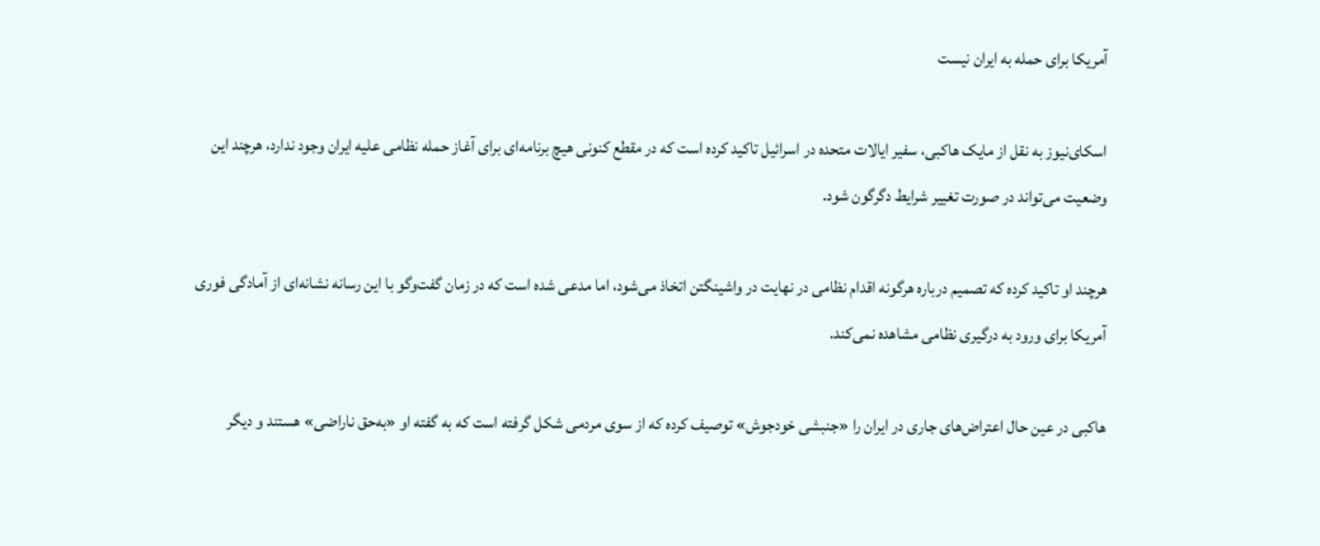آمریکا برای حمله به ایران نیست

اسکای‌‌نیوز به نقل از مایک هاکبی، سفیر ایالات متحده در اسرائیل تاکید کرده است که در مقطع کنونی هیچ برنامه‌ای برای آغاز حمله نظامی علیه ایران وجود ندارد، هرچند این وضعیت می‌تواند در صورت تغییر شرایط دگرگون شود.

هرچند او تاکید کرده که تصمیم درباره هرگونه اقدام نظامی در نهایت در واشینگتن اتخاذ می‌شود، اما مدعی شده است که در زمان گفت‌وگو با این رسانه نشانه‌ای از آمادگی فوری آمریکا برای ورود به درگیری نظامی مشاهده نمی‌کند.

هاکبی در عین حال اعتراض‌های جاری در ایران را «جنبشی خودجوش» توصیف کرده که از سوی مردمی شکل گرفته است که به گفته او «به‌حق ناراضی» هستند و دیگر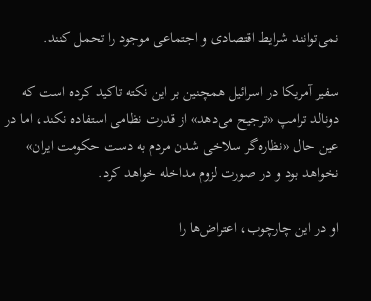نمی‌توانند شرایط اقتصادی و اجتماعی موجود را تحمل کنند.

سفیر آمریکا در اسرائیل همچنین بر این نکته تاکید کرده است که دونالد ترامپ «ترجیح می‌دهد» از قدرت نظامی استفاده نکند، اما در عین حال «نظاره‌گر سلاخی شدن مردم به دست حکومت ایران» نخواهد بود و در صورت لزوم مداخله خواهد کرد.

او در این چارچوب، اعتراض‌ها را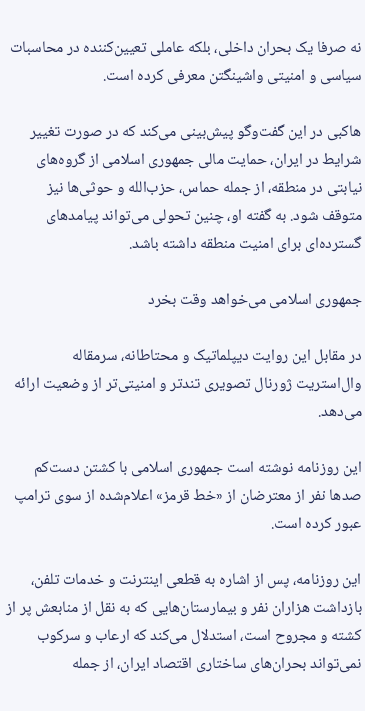نه صرفا یک بحران داخلی، بلکه عاملی تعیین‌کننده در محاسبات سیاسی و امنیتی واشینگتن معرفی کرده است.

هاکبی در این گفت‌وگو پیش‌بینی می‌کند که در صورت تغییر شرایط در ایران، حمایت مالی جمهوری اسلامی از گروه‌های نیابتی در منطقه، از جمله حماس، حزب‌الله و حوثی‌ها نیز متوقف شود. به گفته او، چنین تحولی می‌تواند پیامدهای گسترده‌ای برای امنیت منطقه داشته باشد.

جمهوری اسلامی می‌خواهد وقت بخرد

در مقابل این روایت دیپلماتیک و محتاطانه، سرمقاله وال‌استریت ژورنال تصویری تندتر و امنیتی‌تر از وضعیت ارائه می‌دهد.

این روزنامه نوشته است جمهوری اسلامی با کشتن دست‌کم صدها نفر از معترضان از «خط قرمز» اعلام‌شده از سوی ترامپ عبور کرده است.

این روزنامه، پس از اشاره به قطعی اینترنت و خدمات تلفن، بازداشت هزاران نفر و بیمارستان‌هایی که به نقل از منابعش پر از کشته و مجروح است، استدلال می‌کند که ارعاب و سرکوب نمی‌تواند بحران‌های ساختاری اقتصاد ایران، از جمله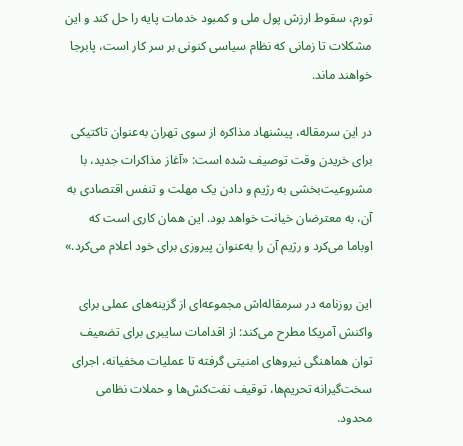تورم، سقوط ارزش پول ملی و کمبود خدمات پایه را حل کند و این مشکلات تا زمانی که نظام سیاسی کنونی بر سر کار است، پابرجا خواهند ماند.

در این سرمقاله، پیشنهاد مذاکره از سوی تهران به‌عنوان تاکتیکی برای خریدن وقت توصیف شده است: «آغاز مذاکرات جدید، با مشروعیت‌بخشی به رژیم و دادن یک مهلت و تنفس اقتصادی به آن، به معترضان خیانت خواهد بود. این همان کاری است که اوباما می‌کرد و رژیم آن را به‌عنوان پیروزی برای خود اعلام می‌کرد.»

این روزنامه در سرمقاله‌اش مجموعه‌ای از گزینه‌های عملی برای واکنش آمریکا مطرح می‌کند: از اقدامات سایبری برای تضعیف توان هماهنگی نیروهای امنیتی گرفته تا عملیات مخفیانه، اجرای سخت‌گیرانه تحریم‌ها، توقیف نفت‌کش‌ها و حملات نظامی محدود.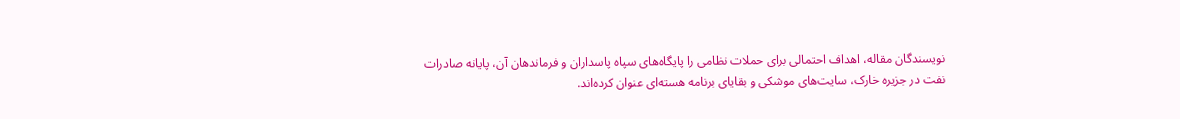نویسندگان مقاله، اهداف احتمالی برای حملات نظامی را پایگاه‌های سپاه پاسداران و فرماندهان آن، پایانه صادرات نفت در جزیره خارک، سایت‌های موشکی و بقایای برنامه هسته‌ای عنوان کرده‌اند.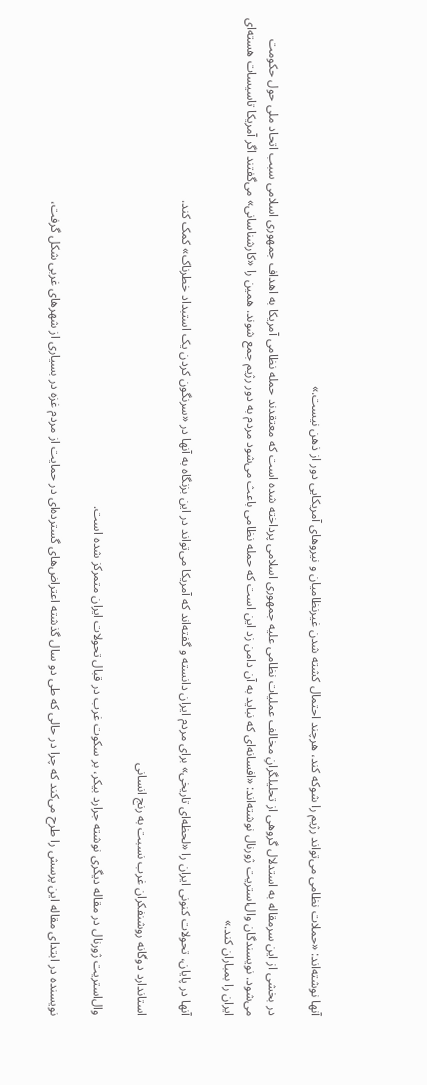آنها نوشته‌اند: «حملات نظامی می‌تواند رژیم را شوکه کند، هرچند احتمال کشته شدن غیرنظامیان و نیروهای آمریکایی دور از ذهن نیست.»

در بخشی از این سرمقاله به استدلال گروهی از تحلیلگرانِ مخالف عملیات نظامی علیه جمهوری اسلامی پرداخته شده است که معتقدند حمله نظامی آمریکا به اهداف جمهوری اسلامی سبب اتحاد ملی حول حکومت می‌شود. نویسندگان وال‌استریت ژورنال نوشته‌اند: «افسانه‌ای که نباید به آن دامن زد این است که حمله نظامی باعث می‌شود مردم به دور رژیم جمع شوند. همین را «کارشناسانی» می‌گفتند اگر آمریکا تاسیسات هسته‌ای ایران را بمباران کند.»

آنها در پایان، تحولات کنونی ایران را «لحظه‌ای تاریخی» برای مردم ایران دانسته و گفته‌اند که آمریکا می‌تواند در این بزنگاه به آنها در «سرنگون کردن یک استبداد خطرناک» کمک کند.

استاندارد دوگانه روشنفکران غرب نسبت به رنج انسانی

وال‌استریت ژورنال در مقاله دیگری نوشته جرارد بیکر، بر سکوت غرب در قبال تحولات ایران متمرکز شده است.

نویسنده در ابتدای مقاله این پرسش را طرح می‌کند که چرا در حالی که طی دو سال گذشته اعتراض‌های گسترده‌ای در حمایت از مردم غزه در بسیاری از شهرهای غربی شکل گرفت،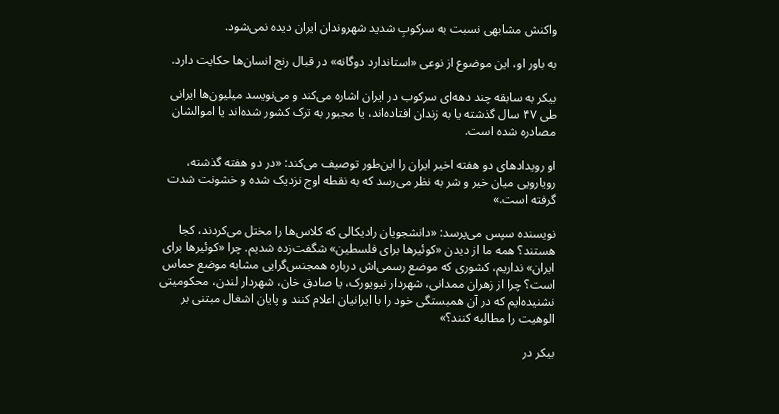واکنش مشابهی نسبت به سرکوبِ شدید شهروندان ایران دیده نمی‌شود.

به باور او، این موضوع از نوعی «استاندارد دوگانه» در قبال رنج انسان‌ها حکایت دارد.

بیکر به سابقه چند دهه‌ای سرکوب در ایران اشاره می‌کند و می‌نویسد میلیون‌ها ایرانی طی ۴۷ سال گذشته یا به زندان افتاده‌اند، یا مجبور به ترک کشور شده‌اند یا اموالشان مصادره شده است.

او رویدادهای دو هفته اخیر ایران را این‌طور توصیف می‌کند: «در دو هفته گذشته، رویارویی میان خیر و شر به نظر می‌رسد که به نقطه اوج نزدیک شده و خشونت شدت گرفته است.»

نویسنده سپس می‌پرسد: «دانشجویان رادیکالی که کلاس‌ها را مختل می‌کردند، کجا هستند؟ همه ما از دیدن «کوئیرها برای فلسطین» شگفت‌زده شدیم. چرا «کوئیرها برای ایران» نداریم، کشوری که موضع رسمی‌اش درباره همجنس‌گرایی مشابه موضع حماس است؟ چرا از زهران ممدانی، شهردار نیویورک، یا صادق خان، شهردار لندن، محکومیتی نشنیده‌ایم که در آن همبستگی خود را با ایرانیان اعلام کنند و پایان اشغال مبتنی بر الوهیت را مطالبه کنند؟»

بیکر در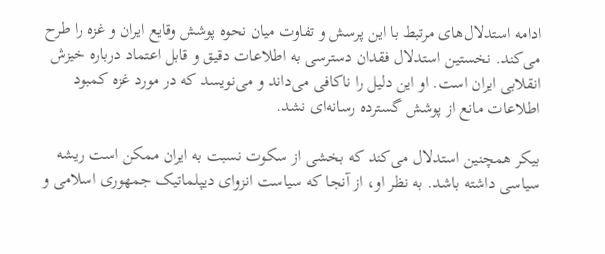ادامه استدلال‌های مرتبط با این پرسش و تفاوت میان نحوه پوشش وقایع ایران و غزه را طرح می‌کند. نخستین استدلال فقدان دسترسی به اطلاعات دقیق و قابل اعتماد درباره خیزش انقلابی ایران است. او این دلیل را ناکافی می‌داند و می‌نویسد که در مورد غزه کمبود اطلاعات مانع از پوشش گسترده رسانه‌ای نشد.

بیکر همچنین استدلال می‌کند که بخشی از سکوت نسبت به ایران ممکن است ریشه سیاسی داشته باشد. به نظر او، از آنجا که سیاست انزوای دیپلماتیک جمهوری اسلامی و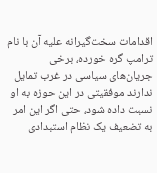اقدامات سخت‌گیرانه علیه آن با نام ترامپ گره خورده، برخی جریان‌های سیاسی در غرب تمایل ندارند موفقیتی در این حوزه به او نسبت داده شود، حتی اگر این امر به تضعیف یک نظام استبدادی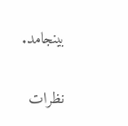بینجامد.

نظرات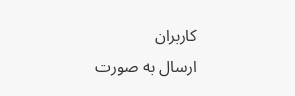کاربران
ارسال به صورت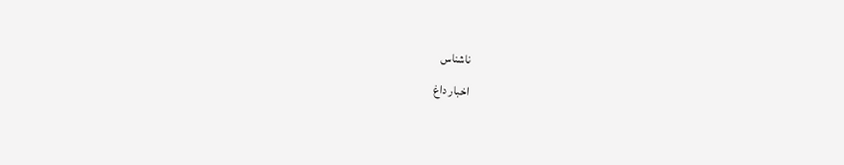ناشناس
اخبار داغ